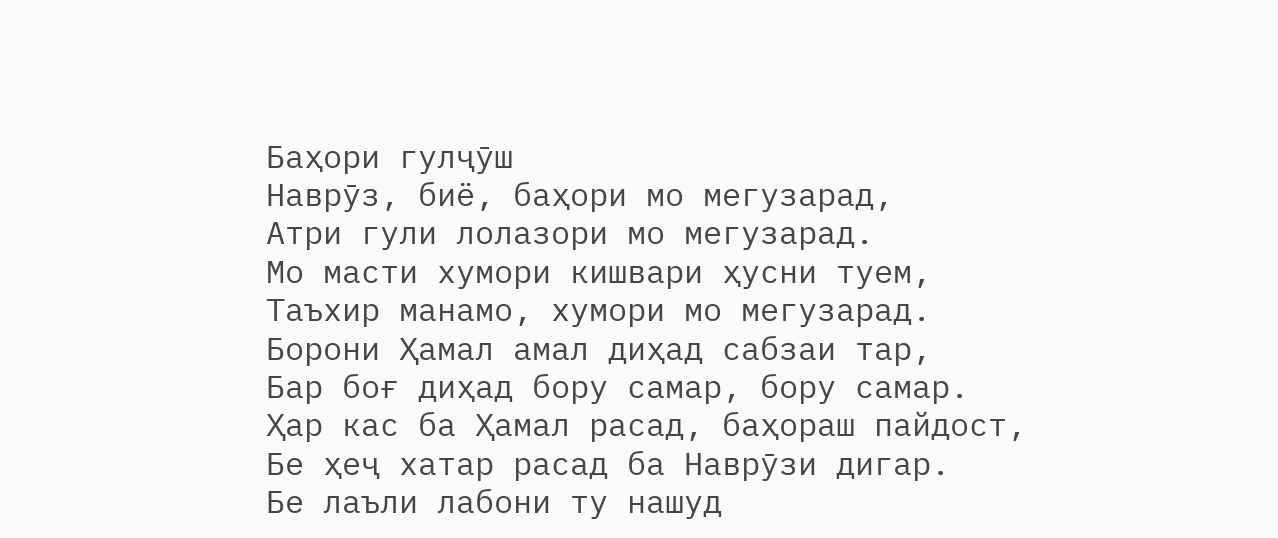Баҳори гулҷӯш
Наврӯз, биё, баҳори мо мегузарад,
Атри гули лолазори мо мегузарад.
Мо масти хумори кишвари ҳусни туем,
Таъхир манамо, хумори мо мегузарад.
Борони Ҳамал амал диҳад сабзаи тар,
Бар боғ диҳад бору самар, бору самар.
Ҳар кас ба Ҳамал расад, баҳораш пайдост,
Бе ҳеҷ хатар расад ба Наврӯзи дигар.
Бе лаъли лабони ту нашуд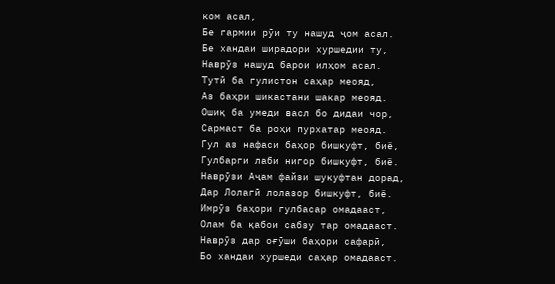ком асал,
Бе гармии рӯи ту нашуд ҷом асал.
Бе хандаи ширадори хуршедии ту,
Наврӯз нашуд барои илҳом асал.
Тутӣ ба гулистон саҳар меояд,
Аз баҳри шикастани шакар меояд.
Ошиқ ба умеди васл бо дидаи чор,
Сармаст ба роҳи пурхатар меояд.
Гул аз нафаси баҳор бишкуфт, биё,
Гулбарги лаби нигор бишкуфт, биё.
Наврӯзи Аҷам файзи шукуфтан дорад,
Дар Лолагӣ лолазор бишкуфт, биё.
Имрӯз баҳори гулбасар омадааст,
Олам ба қабои сабзу тар омадааст.
Наврӯз дар оғӯши баҳори сафарӣ,
Бо хандаи хуршеди саҳар омадааст.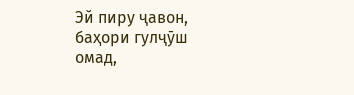Эй пиру ҷавон, баҳори гулҷӯш омад,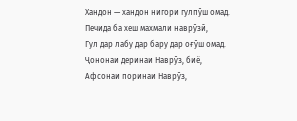Хандон — хандон нигори гулпӯш омад.
Печида ба хеш махмали наврӯзӣ,
Гул дар лабу дар бару дар оғӯш омад.
Ҷононаи деринаи Наврӯз, биё,
Афсонаи поринаи Наврӯз,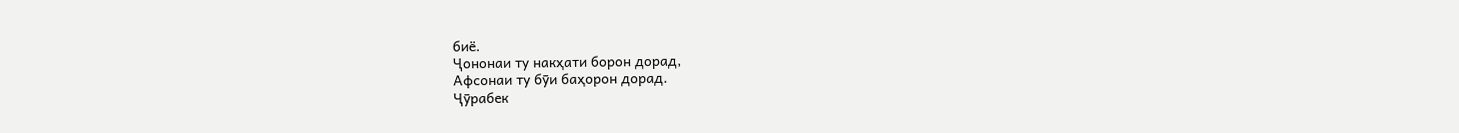биё.
Ҷононаи ту накҳати борон дорад,
Афсонаи ту бӯи баҳорон дорад.
Ҷӯрабек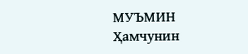МУЪМИН
Ҳамчунин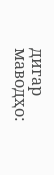дигар маводҳо: